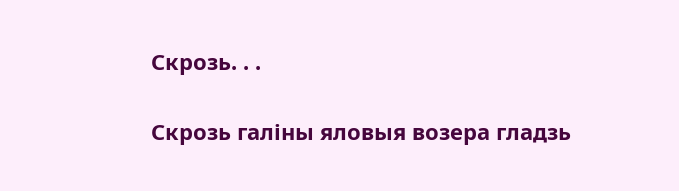Скрозь. . .

Скрозь галіны яловыя возера гладзь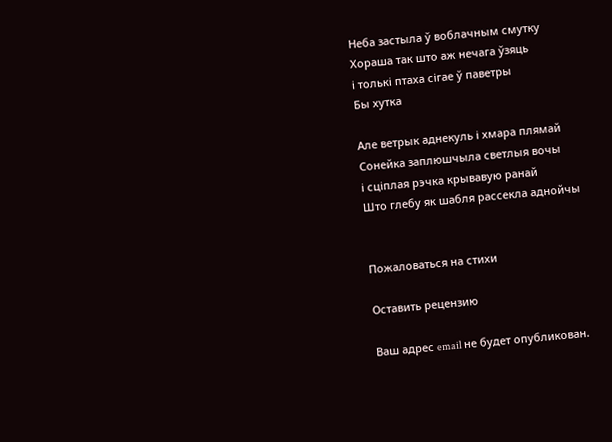Неба застыла ў воблачным смутку
Хораша так што аж нечага ўзяць
і толькі птаха сігае ў паветры
Бы хутка

Але ветрык аднекуль і хмара плямай
Сонейка заплюшчыла светлыя вочы
і сціплая рэчка крывавую ранай
Што глебу як шабля рассекла аднойчы


Пожаловаться на стихи

Оставить рецензию

Ваш адрес email не будет опубликован.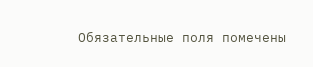Обязательные поля помечены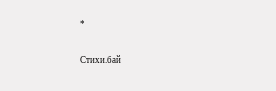*

Стихи.бай